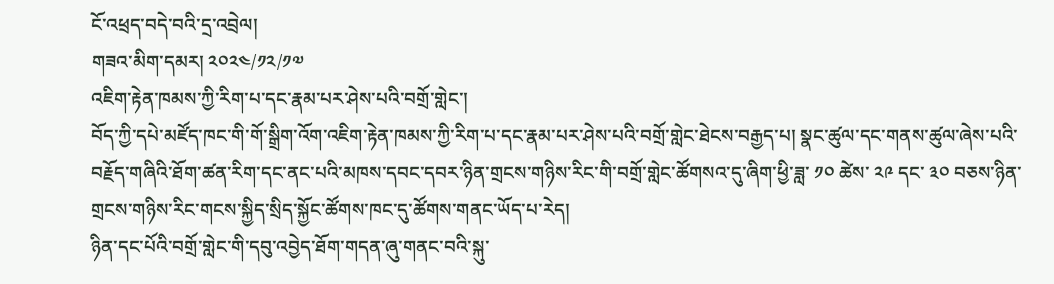ངོ་འཕྲད་བདེ་བའི་དྲ་འབྲེལ།
གཟའ་མིག་དམར། ༢༠༢༤/༡༢/༡༧
འཇིག་རྟེན་ཁམས་ཀྱི་རིག་པ་དང་རྣམ་པར་ཤེས་པའི་བགྲོ་གླེང་།
བོད་ཀྱི་དཔེ་མཛོད་ཁང་གི་གོ་སྒྲིག་འོག་འཇིག་རྟེན་ཁམས་ཀྱི་རིག་པ་དང་རྣམ་པར་ཤེས་པའི་བགྲོ་གླེང་ཐེངས་བརྒྱད་པ། སྣང་ཚུལ་དང་གནས་ཚུལ་ཞེས་པའི་བརྗོད་གཞིའི་ཐོག་ཚན་རིག་དང་ནང་པའི་མཁས་དབང་དབར་ཉིན་གྲངས་གཉིས་རིང་གི་བགྲོ་གླེང་ཚོགསའ་དུ་ཞིག་ཕྱི་ཟླ་ ༡༠ ཚེས་ ༢༩ དང་ ༣༠ བཅས་ཉིན་གྲངས་གཉིས་རིང་གངས་སྐྱིད་སྲིད་སྐྱོང་ཚོགས་ཁང་དུ་ཚོགས་གནང་ཡོད་པ་རེད།
ཉིན་དང་པོའི་བགྲོ་གླེང་གི་དབུ་འབྱེད་ཐོག་གདན་ཞུ་གནང་བའི་སྐུ་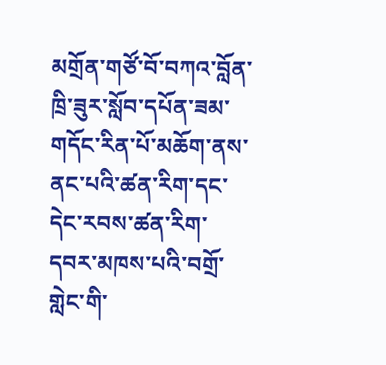མགྲོན་གཙོ་བོ་བཀའ་བློན་ཁྲི་ཟུར་སློབ་དཔོན་ཟམ་གདོང་རིན་པོ་མཆོག་ནས་ནང་པའི་ཚན་རིག་དང་དེང་རབས་ཚན་རིག་དབར་མཁས་པའི་བགྲོ་གླེང་གི་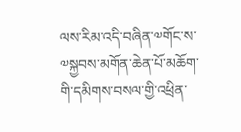ལས་རིམ་འདི་བཞིན་༧གོང་ས་༧སྐྱབས་མགོན་ཆེན་པོ་མཆོག་གི་དམིགས་བསལ་གྱི་འཕྲིན་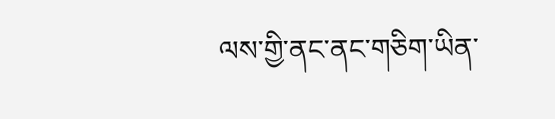ལས་གྱི་ནང་ནང་གཅིག་ཡིན་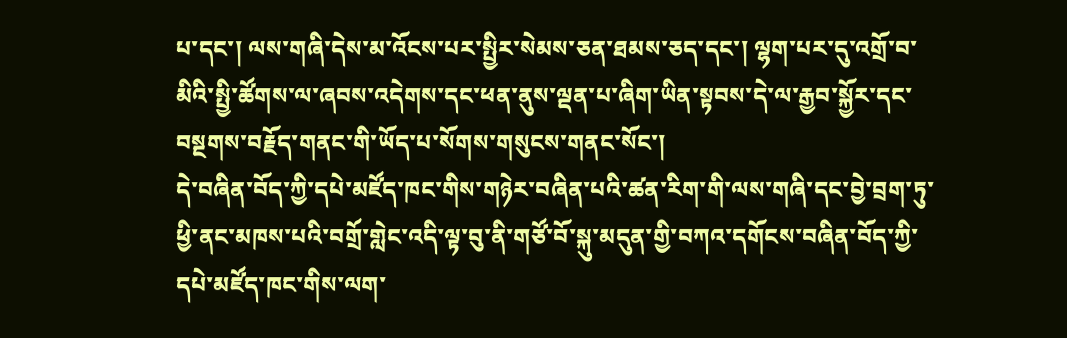པ་དང་། ལས་གཞི་དེས་མ་འོངས་པར་སྤྱིར་སེམས་ཅན་ཐམས་ཅད་དང་། ལྷག་པར་དུ་འགྲོ་བ་མིའི་སྤྱི་ཚོགས་ལ་ཞབས་འདེགས་དང་ཕན་ནུས་ལྡན་པ་ཞིག་ཡིན་སྟབས་དེ་ལ་རྒྱབ་སྐྱོར་དང་བསྔགས་བརྗོད་གནང་གི་ཡོད་པ་སོགས་གསུངས་གནང་སོང་།
དེ་བཞིན་བོད་ཀྱི་དཔེ་མཛོད་ཁང་གིས་གཉེར་བཞིན་པའི་ཚན་རིག་གི་ལས་གཞི་དང་བྱེ་བྲག་ཏུ་ཕྱི་ནང་མཁས་པའི་བགྲོ་གླེང་འདི་ལྟ་བུ་ནི་གཙོ་བོ་སྐུ་མདུན་གྱི་བཀའ་དགོངས་བཞིན་བོད་ཀྱི་དཔེ་མཛོད་ཁང་གིས་ལག་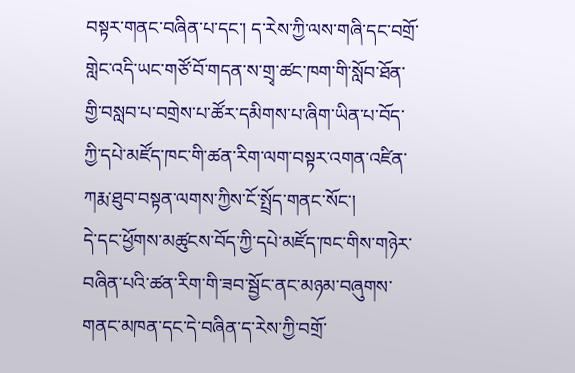བསྟར་གནང་བཞིན་པ་དང་། ད་རེས་ཀྱི་ལས་གཞི་དང་བགྲོ་གླེང་འདི་ཡང་གཙོ་བོ་གདན་ས་གྲྭ་ཚང་ཁག་གི་སློབ་ཐོན་གྱི་བསླབ་པ་བགྲེས་པ་ཚོར་དམིགས་པ་ཞིག་ཡིན་པ་བོད་ཀྱི་དཔེ་མཛོད་ཁང་གི་ཚན་རིག་ལག་བསྟར་འགན་འཛིན་ཀརྨ་ཐུབ་བསྟན་ལགས་ཀྱིས་ངོ་སྤྲོད་གནང་སོང་།
དེ་དང་ཕྱོགས་མཚུངས་བོད་ཀྱི་དཔེ་མཛོད་ཁང་གིས་གཉེར་བཞིན་པའི་ཚན་རིག་གི་ཟབ་སྦྱོང་ནང་མཉམ་བཞུགས་གནང་མཁན་དང་དེ་བཞིན་ད་རེས་ཀྱི་བགྲོ་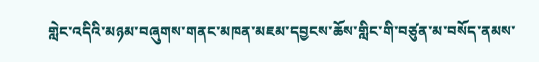གླེང་འདིའི་མཉམ་བཞུགས་གནང་མཁན་མཇམ་དབྱངས་ཆོས་གླིང་གི་བཙུན་མ་བསོད་ནམས་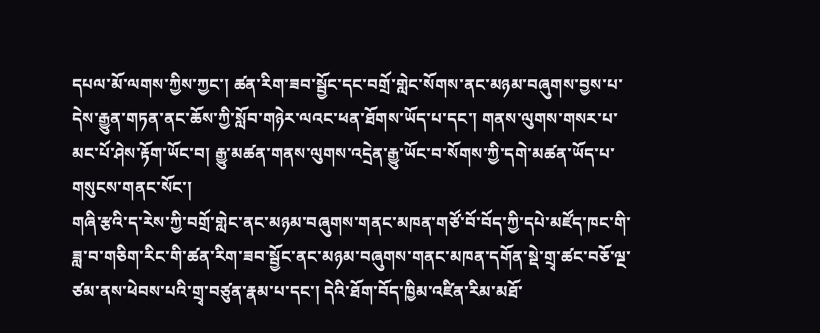དཔལ་མོ་ལགས་ཀྱིས་ཀྱང་། ཚན་རིག་ཟབ་སྦྱོང་དང་བགྲོ་གླེང་སོགས་ནང་མཉམ་བཞུགས་བྱས་པ་དེས་རྒྱུན་གཏན་ནང་ཆོས་ཀྱི་སློབ་གཉེར་ལའང་ཕན་ཐོགས་ཡོད་པ་དང་། གནས་ལུགས་གསར་པ་མང་པོ་ཤེས་རྟོག་ཡོང་བ། རྒྱུ་མཚན་གནས་ལུགས་འདྲེན་རྒྱུ་ཡོང་བ་སོགས་ཀྱི་དགེ་མཚན་ཡོད་པ་གསུངས་གནང་སོང་།
གཞི་རྩའི་ད་རེས་ཀྱི་བགྲོ་གླེང་ནང་མཉམ་བཞུགས་གནང་མཁན་གཙོ་བོ་བོད་ཀྱི་དཔེ་མཛོད་ཁང་གི་ཟླ་བ་གཅིག་རིང་གི་ཚན་རིག་ཟབ་སྦྱོང་ནང་མཉམ་བཞུགས་གནང་མཁན་དགོན་སྡེ་གྲྭ་ཚང་བཅོ་ལྔ་ཙམ་ནས་ཕེབས་པའི་གྲྭ་བཙུན་རྣམ་པ་དང་། དེའི་ཐོག་བོད་ཁྱིམ་འཛིན་རིམ་མཐོ་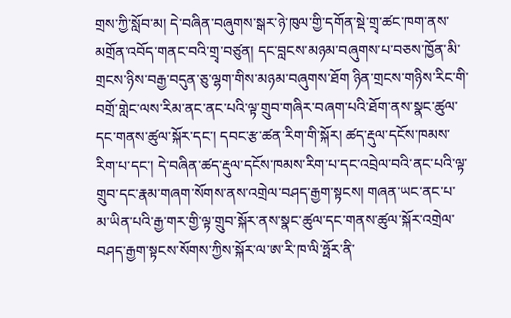གྲས་ཀྱི་སློབ་མ། དེ་བཞིན་བཞུགས་སྒར་ཉེ་ཁུལ་གྱི་དགོན་སྡེ་གྲྭ་ཚང་ཁག་ནས་མགྲོན་འབོད་གནང་བའི་གྲྭ་བཙུན། དང་བླངས་མཉམ་བཞུགས་པ་བཅས་ཁྱོན་མི་གྲངས་ཉིས་བརྒྱ་བདུན་ཅུ་ལྷག་གིས་མཉམ་བཞུགས་ཐོག ཉིན་གྲངས་གཉིས་རིང་གི་བགྲོ་གླེང་ལས་རིམ་ནང་ནང་པའི་ལྟ་གྲུབ་གཞིར་བཞག་པའི་ཐོག་ནས་སྣང་ཚུལ་དང་གནས་ཚུལ་སྐོར་དང་། དབང་རྩ་ཚན་རིག་གི་སྐོར། ཚད་རྡུལ་དངོས་ཁམས་རིག་པ་དང་། དེ་བཞིན་ཚད་རྡུལ་དངོས་ཁམས་རིག་པ་དང་འབྲེལ་བའི་ནང་པའི་ལྟ་གྲུབ་དང་རྣམ་གཞག་སོགས་ནས་འགྲེལ་བཤད་རྒྱག་སྟངས། གཞན་ཡང་ནང་པ་མ་ཡིན་པའི་རྒྱ་གར་གྱི་ལྟ་གྲུབ་སྐོར་ནས་སྣང་ཚུལ་དང་གནས་ཚུལ་སྐོར་འགྲེལ་བཤད་རྒྱག་སྟངས་སོགས་ཀྱིས་སྐོར་ལ་ཨ་རི་ཁ་ལི་ཧྥོར་ནི་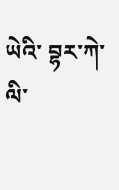ཡེའི་ བྷར་ཀེ་ལི་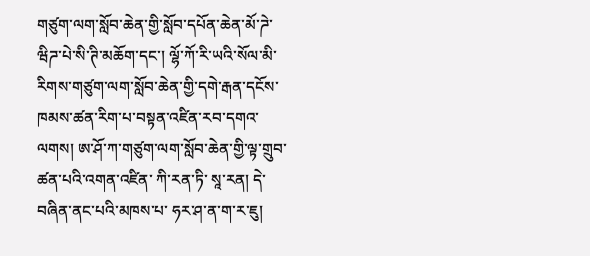གཙུག་ལག་སློབ་ཆེན་གྱི་སློབ་དཔོན་ཆེན་མོ་ཌེ་ཝིཌ་པེ་སི་ཊི་མཆོག་དང་། ལྷོ་ཀོ་རི་ཡའི་སོལ་མི་རིགས་གཙུག་ལག་སློབ་ཆེན་གྱི་དགེ་རྒན་དངོས་ཁམས་ཚན་རིག་པ་བསྟན་འཛིན་རབ་དགའ་ལགས། ཨ་ཤོ་ཀ་གཙུག་ལག་སློབ་ཆེན་གྱི་ལྟ་གྲུབ་ཚན་པའི་འགན་འཛིན་ ཀི་རན་ཏི་ སཱ་རན། དེ་བཞིན་ནང་པའི་མཁས་པ་ ཧར་ཤ་ན་ག་ར་ཇུ།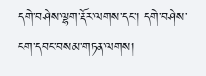དགེ་བཤེས་ལྷག་རྡོར་ལགས་དང་། དགེ་བཤེས་ངག་དབང་བསམ་གཏན་ལགས།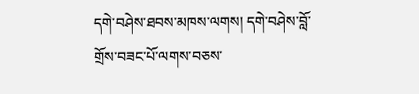དགེ་བཤེས་ཐབས་མཁས་ལགས། དགེ་བཤེས་བློ་གྲོས་བཟང་པོ་ལགས་བཅས་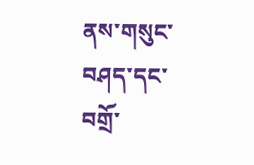ནས་གསུང་བཤད་དང་བགྲོ་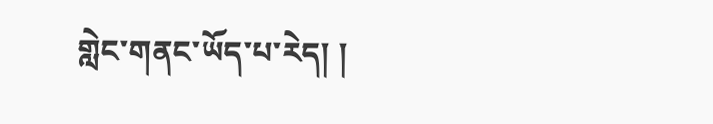གླེང་གནང་ཡོད་པ་རེད། །